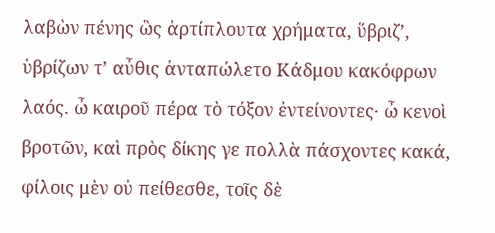λαβὼν πένης ὣς ἀρτίπλουτα χρήματα, ὕβριζʼ, ὑβρίζων τʼ αὖθις ἀνταπώλετο Κάδμου κακόφρων λαός. ὦ καιροῦ πέρα τὸ τόξον ἐντείνοντες· ὦ κενοὶ βροτῶν, καὶ πρὸς δίκης γε πολλὰ πάσχοντες κακά, φίλοις μὲν οὐ πείθεσθε, τοῖς δὲ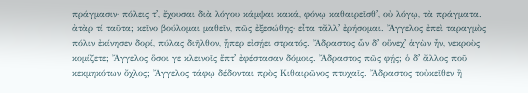πράγμασιν· πόλεις τʼ, ἔχουσαι διὰ λόγου κάμψαι κακά, φόνῳ καθαιρεῖσθʼ, οὐ λόγῳ, τὰ πράγματα. ἀτὰρ τί ταῦτα; κεῖνο βούλομαι μαθεῖν, πῶς ἐξεσώθης· εἶτα τἄλλʼ ἐρήσομαι. Ἄγγελος ἐπεὶ ταραγμὸς πόλιν ἐκίνησεν δορί, πύλας διῆλθον, ᾗπερ εἰσῄει στρατός. Ἄδραστος ὧν δʼ οὕνεχʼ ἁγὼν ἦν, νεκροὺς κομίζετε; Ἄγγελος ὅσοι γε κλεινοῖς ἕπτʼ ἐφέστασαν δόμοις. Ἄδραστος πῶς φῄς; ὁ δʼ ἄλλος ποῦ κεκμηκότων ὄχλος; Ἄγγελος τάφῳ δέδονται πρὸς Κιθαιρῶνος πτυχαῖς. Ἄδραστος τοὐκεῖθεν ἢ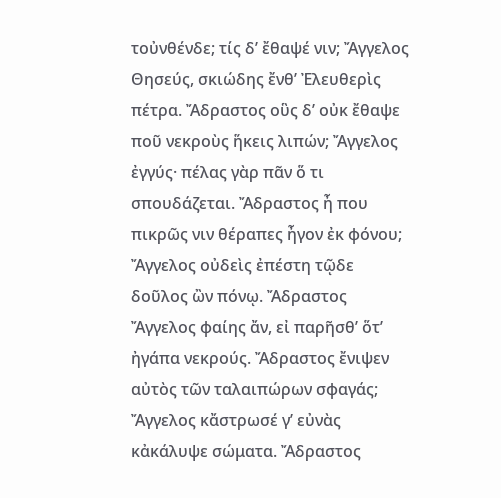τοὐνθένδε; τίς δʼ ἔθαψέ νιν; Ἄγγελος Θησεύς, σκιώδης ἔνθʼ Ἐλευθερὶς πέτρα. Ἄδραστος οὓς δʼ οὐκ ἔθαψε ποῦ νεκροὺς ἥκεις λιπών; Ἄγγελος ἐγγύς· πέλας γὰρ πᾶν ὅ τι σπουδάζεται. Ἄδραστος ἦ που πικρῶς νιν θέραπες ἦγον ἐκ φόνου; Ἄγγελος οὐδεὶς ἐπέστη τῷδε δοῦλος ὢν πόνῳ. Ἄδραστος Ἄγγελος φαίης ἄν, εἰ παρῆσθʼ ὅτʼ ἠγάπα νεκρούς. Ἄδραστος ἔνιψεν αὐτὸς τῶν ταλαιπώρων σφαγάς; Ἄγγελος κἄστρωσέ γʼ εὐνὰς κἀκάλυψε σώματα. Ἄδραστος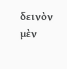δεινὸν μὲν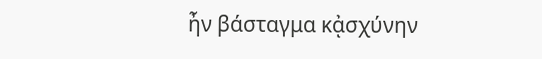ἦν βάσταγμα κᾀσχύνην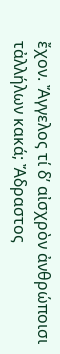ἔχον. Ἄγγελος τί δʼ αἰσχρὸν ἀνθρώποισι τἀλλήλων κακά; Ἄδραστος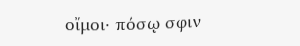οἴμοι· πόσῳ σφιν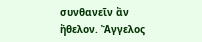συνθανεῖν ἂν ἤθελον. Ἄγγελος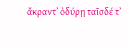ἄκραντʼ ὀδύρῃ ταῖσδέ τʼ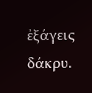ἐξάγεις δάκρυ.